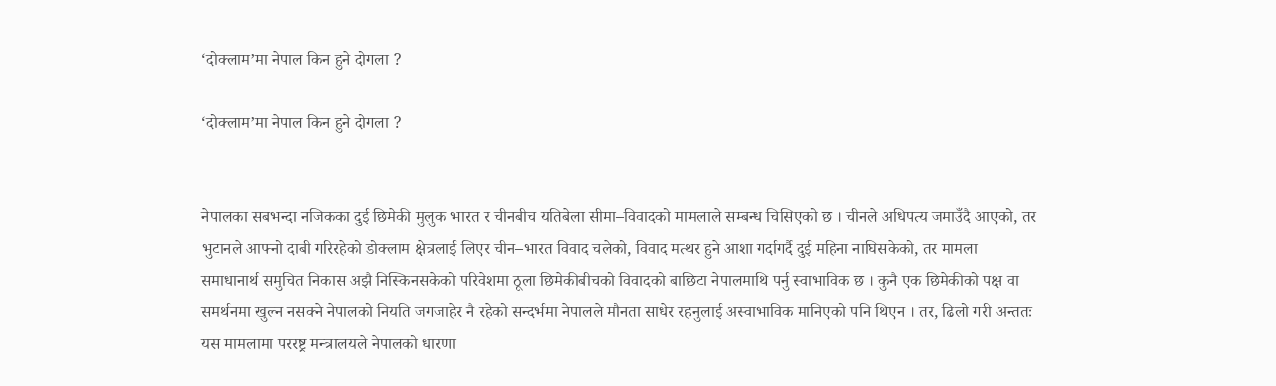‘दोक्लाम’मा नेपाल किन हुने दोगला ?

‘दोक्लाम’मा नेपाल किन हुने दोगला ?


नेपालका सबभन्दा नजिकका दुई छिमेकी मुलुक भारत र चीनबीच यतिबेला सीमा–विवादको मामलाले सम्बन्ध चिसिएको छ । चीनले अधिपत्य जमाउँदै आएको, तर भुटानले आफ्नो दाबी गरिरहेको डोक्लाम क्षेत्रलाई लिएर चीन–भारत विवाद चलेको, विवाद मत्थर हुने आशा गर्दागर्दै दुई महिना नाघिसकेको, तर मामला समाधानार्थ समुचित निकास अझै निस्किनसकेको परिवेशमा ठूला छिमेकीबीचको विवादको बाछिटा नेपालमाथि पर्नु स्वाभाविक छ । कुनै एक छिमेकीको पक्ष वा समर्थनमा खुल्न नसक्ने नेपालको नियति जगजाहेर नै रहेको सन्दर्भमा नेपालले मौनता साधेर रहनुलाई अस्वाभाविक मानिएको पनि थिएन । तर, ढिलो गरी अन्ततः यस मामलामा पररष्ट्र मन्त्रालयले नेपालको धारणा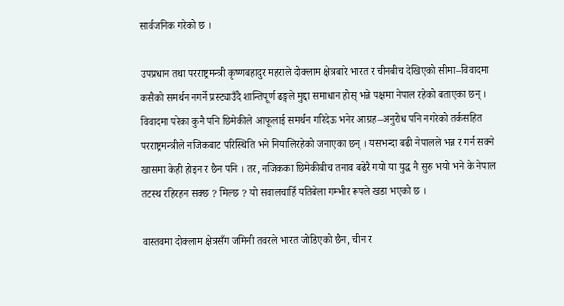सार्वजनिक गरेको छ ।

उपप्रधान तथा परराष्ट्रमन्त्री कृष्णबहादुर महराले दोक्लाम क्षेत्रबारे भारत र चीनबीच देखिएको सीमा–विवादमा कसैको समर्थन नगर्ने प्रस्ट्याउँदै शान्तिपूर्ण ढङ्गले मुद्दा समाधान होस् भन्ने पक्षमा नेपाल रहेको बताएका छन् । विवादमा परेका कुनै पनि छिमेकीले आफूलाई समर्थन गरिदेऊ भनेर आग्रह–अनुरोध पनि नगरेको तर्कसहित परराष्ट्रमन्त्रीले नजिकबाट परिस्थिति भने नियालिरहेको जनाएका छन् । यसभन्दा बढी नेपालले भन्न र गर्न सक्ने खासमा केही होइन र छैन पनि । तर, नजिकका छिमेकीबीच तनाव बढेरै गयो या युद्ध नै सुरु भयो भने के नेपाल तटस्थ रहिरहन सक्छ ? मिल्छ ? यो सवालचाहिँ यतिबेला गम्भीर रूपले खडा भएको छ ।

वास्तवमा दोक्लाम क्षेत्रसँग जमिनी तवरले भारत जोडिएको छैन, चीन र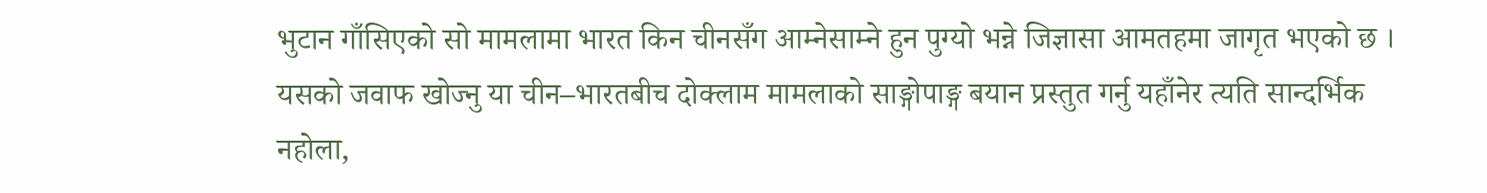भुटान गाँसिएको सो मामलामा भारत किन चीनसँग आम्नेसाम्ने हुन पुग्यो भन्ने जिज्ञासा आमतहमा जागृत भएको छ । यसको जवाफ खोज्नु या चीन–भारतबीच दोक्लाम मामलाको साङ्गोपाङ्ग बयान प्रस्तुत गर्नु यहाँनेर त्यति सान्दर्भिक नहोला,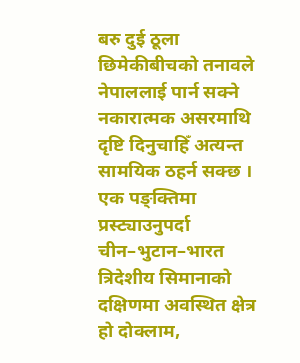बरु दुई ठूला छिमेकीबीचको तनावले नेपाललाई पार्न सक्ने नकारात्मक असरमाथि दृष्टि दिनुचाहिँ अत्यन्त सामयिक ठहर्न सक्छ । एक पङ्क्तिमा प्रस्ट्याउनुपर्दा चीन–भुटान–भारत त्रिदेशीय सिमानाको दक्षिणमा अवस्थित क्षेत्र हो दोक्लाम,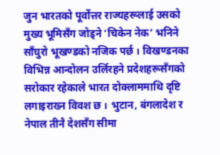जुन भारतको पूर्वोत्तर राज्यहरूलाई उसको मुख्य भूमिसँग जोड्ने ‘चिकेन नेक’ भनिने साँघुरो भूखण्डको नजिक पर्छ । विखण्डनका विभिन्न आन्दोलन उर्लिरहने प्रदेशहरूसँगको सरोकार रहेकाले भारत दोक्लाममाथि दृष्टि लगाइराख्न विवश छ । भुटान, बंगलादेश र नेपाल तीनै देशसँग सीमा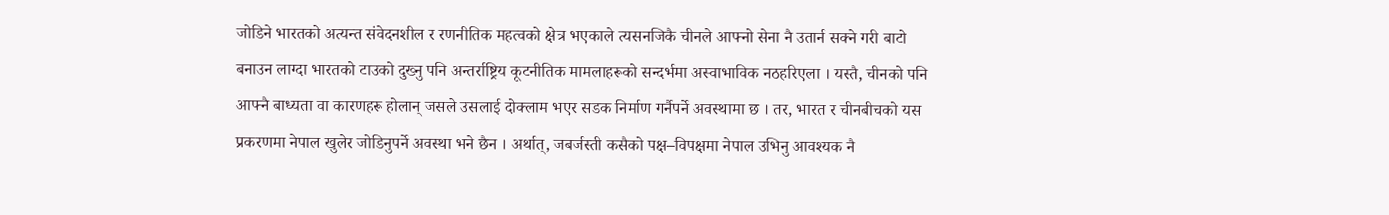जोडिने भारतको अत्यन्त संवेदनशील र रणनीतिक महत्वको क्षेत्र भएकाले त्यसनजिकै चीनले आफ्नो सेना नै उतार्न सक्ने गरी बाटो बनाउन लाग्दा भारतको टाउको दुख्नु पनि अन्तर्राष्ट्रिय कूटनीतिक मामलाहरूको सन्दर्भमा अस्वाभाविक नठहरिएला । यस्तै, चीनको पनि आफ्नै बाध्यता वा कारणहरू होलान् जसले उसलाई दोक्लाम भएर सडक निर्माण गर्नैपर्ने अवस्थामा छ । तर, भारत र चीनबीचको यस प्रकरणमा नेपाल खुलेर जोडिनुपर्ने अवस्था भने छैन । अर्थात्, जबर्जस्ती कसैको पक्ष–विपक्षमा नेपाल उभिनु आवश्यक नै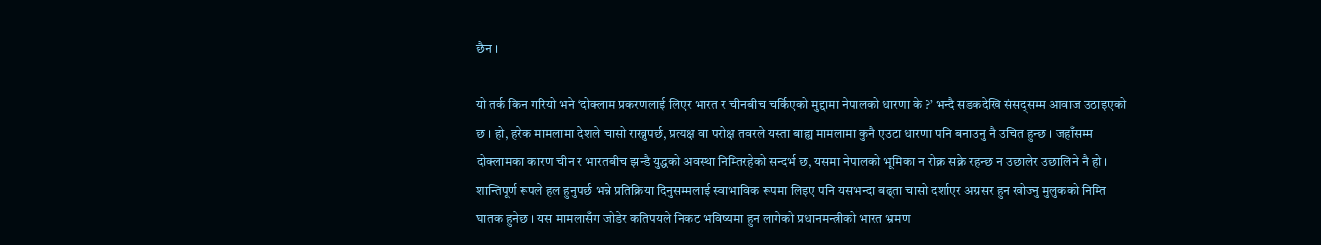छैन ।

यो तर्क किन गरियो भने ‘दोक्लाम प्रकरणलाई लिएर भारत र चीनबीच चर्किएको मुद्दामा नेपालको धारणा के ?’ भन्दै सडकदेखि संसद्सम्म आवाज उठाइएको छ । हो, हरेक मामलामा देशले चासो राख्नुपर्छ, प्रत्यक्ष वा परोक्ष तवरले यस्ता बाह्य मामलामा कुनै एउटा धारणा पनि बनाउनु नै उचित हुन्छ । जहाँसम्म दोक्लामका कारण चीन र भारतबीच झन्डै युद्धको अवस्था निम्तिरहेको सन्दर्भ छ, यसमा नेपालको भूमिका न रोक्न सक्ने रहन्छ न उछालेर उछालिने नै हो । शान्तिपूर्ण रूपले हल हुनुपर्छ भन्ने प्रतिक्रिया दिनुसम्मलाई स्वाभाविक रूपमा लिइए पनि यसभन्दा बढ्ता चासो दर्शाएर अग्रसर हुन खोज्नु मुलुकको निम्ति घातक हुनेछ । यस मामलासँग जोडेर कतिपयले निकट भविष्यमा हुन लागेको प्रधानमन्त्रीको भारत भ्रमण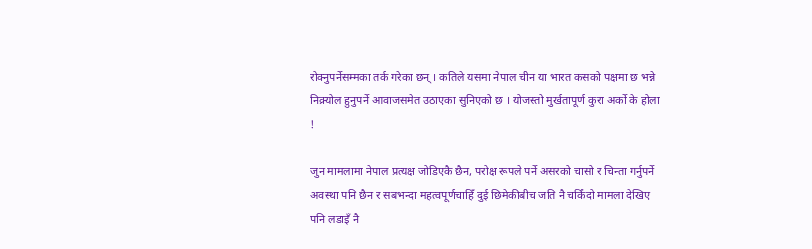रोक्नुपर्नेसम्मका तर्क गरेका छन् । कतिले यसमा नेपाल चीन या भारत कसको पक्षमा छ भन्ने निक्र्योल हुनुपर्ने आवाजसमेत उठाएका सुनिएको छ । योजस्तो मुर्खतापूर्ण कुरा अर्को के होला !

जुन मामलामा नेपाल प्रत्यक्ष जोडिएकै छैन, परोक्ष रूपले पर्ने असरको चासो र चिन्ता गर्नुपर्ने अवस्था पनि छैन र सबभन्दा महत्वपूर्णचाहिँ दुई छिमेकीबीच जति नै चर्किंदो मामला देखिए पनि लडाइँ नै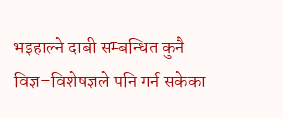भइहाल्ने दाबी सम्बन्धित कुनै विज्ञ–विशेषज्ञले पनि गर्न सकेका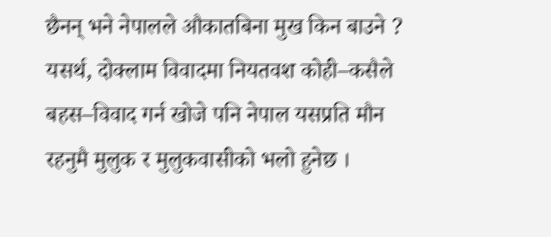छैनन् भने नेपालले औकातबिना मुख किन बाउने ? यसर्थ, दोक्लाम विवादमा नियतवश कोही–कसैले बहस–विवाद गर्न खोजे पनि नेपाल यसप्रति मौन रहनुमै मुलुक र मुलुकवासीको भलो हुनेछ ।